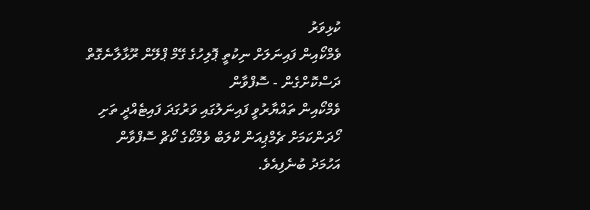ކުޅިވަރު
ވެމްކޯއިން ފައިނަލަށް ނިކުތީ ޕޮލިހުގެ ގޭމް ޕްލޭން ރޫޅާލާނެގޮތް ދަސްކޮށްގެން - ސޮފްވާން
ވެމްކޯއިން ތައްޔާރުވީ ފައިނަލުގައި ވަރުގަދަ ފައިޓެއްދީ ތަށި ހޯދަންކަމަށް ޗެމްޕިއަން ކްލަބް ވެމްކޯގެ ކޯޗް ސޮފްވާން އަހުމަދު ބުނެފިއެވެ.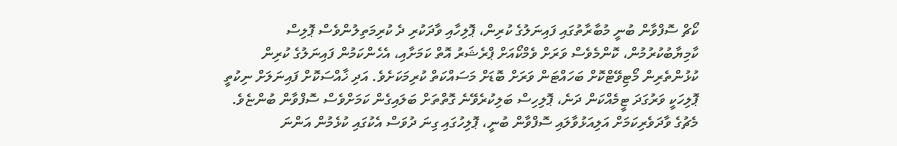ކޯޗް ސޮފްވާން ބުނީ މުބާރާތުގައި ފައިނަލުގެ ކުރިން، ޕޮލިހާއި ވާދަކުރި ދެ ކުރިމަތިލުންވެސް ޕޮލިސް ކާމިޔާބުކުރުމުން، ކޮންމެވެސް ވަރަށް ވެމްކޯއަށް ޕްރެޝަރު އޮތް ކަމަށާއި، އެހެންކަމުން ފައިނަލުގެ ކުރިން ކުޅުންތެރިން މޯޓިވޭޓްކޮށް ބަހައްޓަން ވަރަށް ބޮޑަށް މަސައްކަތް ކުރިމަކަށެވެ. އަދި ޚާއްސަކޮށް ފައިނަލަށް ނިކުތީ ޕޮލިހަކީ ވަރުގަދަ ޓީމެއްކަން ދަނެ، ޕޮލިހިސް ބަލިކުރެވޭނެ ގޮތްތަށް ބަލައިގެން ކަމަށްވެސް ސޮފްވާން ބުންޏެވެ.
މެޗުގެ ވާދަވެރިކަމަށް އަލިއަޅުވާލައި ސޮފްވާން ބުނީ، ޕޮލިހުގައި ގިނަ ދުވަސް އެކުގައި ކުޅެމުން އަންނަ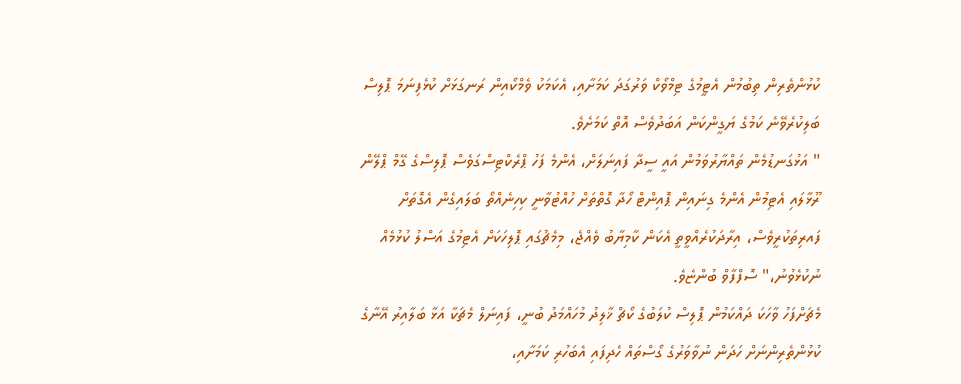ކުޅުންތެރިން ތިބުމުން އެޓީމުގެ ޓިމްވޯކް ވަރުގަދަ ކަމަށާއި، އެކަމަކު ވެމްކޯއިން ރަނގަޅަށް ކުޅެފިނަމަ ޕޮލިސް ބަލިކުރެވޭނެ ކަމުގެ ޔަގީންކަން އަބަދުވެސް އޮތް ކަމަށެވެ.
" އަޅުގަނޑުމެން ތައްޔާރުވަމުން އައީ ސީދާ ފައިނަލަށް، އެންމެ ފަހު ޕްރެކްޓިސްގަވެސް ޕޮލިސްގެ ގޭމް ޕްލޭން ރޫޅާލައި އެޓިމުން އެންމެ ގިނައިން ޕޮއިންޓް ހޯދާ ގޮތްތަށް ހުއްޓުވާނީ ކިހިނެއްތޯ ބަލައިގެން އެގޮތަށް ފައރިތަކުރީވެސް، އިރާދަކުރެއްވީތީ އެކަން ކާމިޔާބު ވެއްޖެ، މިމެޗުގައި ޕޮލިހަކަށް އެޓިމުގެ އަސްލު ކުޅުމެއް ނުކުޅެވުނު،" ސޮފްފާވް ބުންޏެވެ.
މެޗަށްފަހު ވާހަކަ ދައްކަމުން ޕޮލިސް ކުލަބުގެ ކޯޗް ޚާލިދު މުހައްމަދު ބުނީ، ފައިނަލް މެޗަކާ އަޅާ ބަލާއިރު އޭނާގެ ކުޅުންތެރިންނަށް ހަދަން ނުވާވަރުގެ ގޯސްތައް ހެދިފައި އެބަހުރި ކަމަށާއި،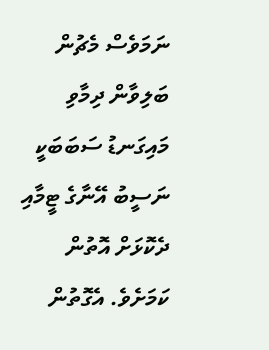ނަމަވެސް މެޗުން ބަލިވާން ދިމާވި މައިގަނޑު ސަބަބަކީ ނަސީބު އޭނާގެ ޓީމާއި ދެކޮޅަށް އޮތުން ކަމަށެވެ. އެގޮތުން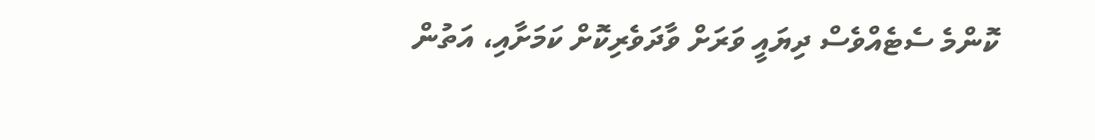ކޮންމެ ސެޓެއްވެސް ދިޔައީ ވަރަށް ވާދަވެރިކޮށް ކަމަށާއި، އަތުން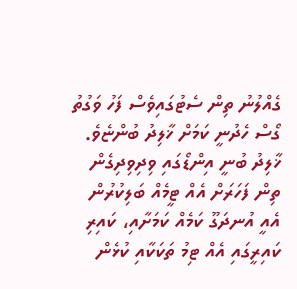ގެއްލުނު ތިން ސެޓުގައިވެސް ފަހު ވަގުތު ގޯސް ހެދުނީ ކަމަށް ޚާލިދު ބުންޏެވެ.
ޚާލިދު ބުނީ އިންޑޯގައި ވިދިވިދިގެން ތިން ފަހަރަށް އެއް ޓީމެއް ބަލިކުރުން އެއީ އުނދަގޫ ކަމެއް ކަމަށާއި، ކައިރި ކައިރީގައި އެއް ޓިމު ތަކަކާއި ކުޅެން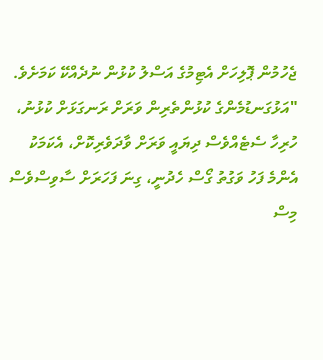ޖެހުމުން ޕޮލިހަށް އެޓިމުގެ އަސްލު ކުޅުން ނުދެއްކޭ ކަމަށެވެ.
"އަޅުގަނޑުމެންގެ ކުޅުންތެރިން ވަރަށް ރަނގަޅަށް ކުޅުނު، ހުރިހާ ސެޓެއްވެސް ދިޔައީ ވަރަށް ވާދަވެރިކޮށް، އެކަމަކު އެންމެ ފަހު ވަގުތު ގޯސް ހެދުނީ، ގިނަ ފަހަރަށް ސާވިސްވެސް މިސް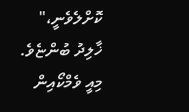ކޮށްލެވެނީ،" ޚާލިދު ބުންޏެވެ.
މިއީ ވެމްކޯއިން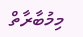މިމުބާރާތް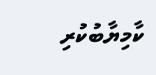ކާމިޔާބުކުރި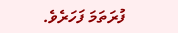ފުރަތަމަ ފަހަރެވެ.